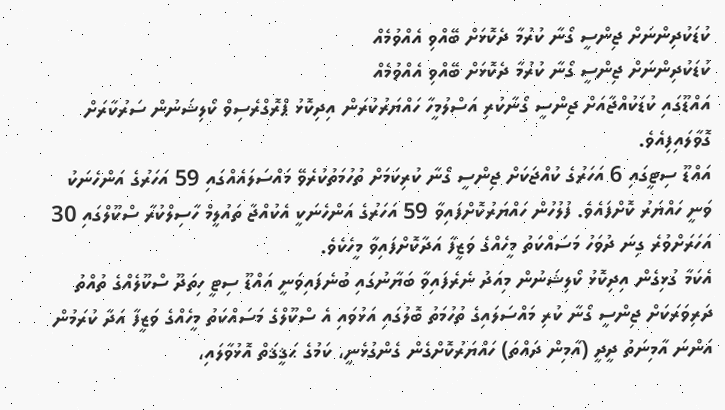ކުޑަކުދިންނަށް ޖިންސީ ގޯނާ ކުރުމާ ދެކޮޅަށް ބޭއްވި އެއްވުމެއް
ކުޑަކުދިންނަށް ޖިންސީ ގޯނާ ކުރުމާ ދެކޮޅަށް ބޭއްވި އެއްވުމެއް
އައްޑޫގައި ކުޑަކުއްޖާއަށް ޖިންސީ ގޯނާކުރި އަސްލުމީހާ ހައްޔަރުކުރަން އިދިކޮޅު ޕްރޮގްރެސިވް ކޯލިޝަނުން ސަރުކާރަށް ގޮވާލައިފިއެވެ.
އައްޑޫ ސިޓީގައި 6 އަހަރުގެ ކުއްޖަކަށް ޖިންސީ ގޯނާ ކުރިކަމަށް ތުހުމަތުކުރެވޭ މައްސަލައެއްގައި 59 އަހަރުގެ އަންހެނަކު ވަނީ ހައްޔަރު ކޮށްފައެވެ. ފުލުހުން ހައްޔަރުކޮށްފައިވާ 59 އަހަރުގެ އަންހެނަކީ އެކުއްޖާ ތައުލީމް ހާސިލްކުރާ ސްކޫލްގައި 30 އަހަރަށްވުރެ ގިނަ ދުވަހު މަސައްކަތު މީހެއްގެ ވަޒީފާ އަދާކޮށްފައިވާ މީހެކެވެ.
އެކަމާ ގުޅިގެން އިދިކޮޅު ކޯލިޝަނުން މިއަދު ނެރެފައިވާ ބަޔާނުގައި ބުނެފައިވަނީ އައްޑޫ ސިޓީ ހިތަދޫ ސްކޫލެއްގެ ތުއްތު ދަރިވަރަކަށް ޖިންސީ ގޯނާ ކުރި މައްސަލައިގެ ތުހުމަތު ބޮލުގައި އަޅުވައި އެ ސްކޫލްގެ މަސައްކަތު މީހެއްގެ ވަޒީފާ އަދާ ކުރަމުން އަންނަ އާމިނަތު ދީދީ (އާމިން ދައްތަ) ހައްޔަރުކޮށްގެން ގެންގުޅެނީ، ކަމުގެ ޙަޤީޤަތް އޮޅުވާލައި،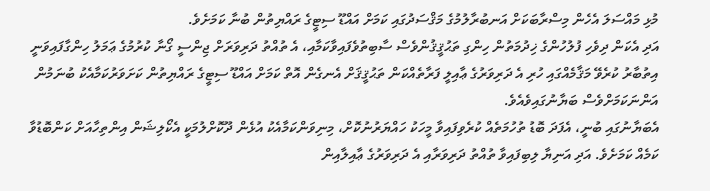މުޅި މައްސަލަ އެހެން މިސްރާބަކަށް އަނބުރާލުމުގެ މަޤްސަދުގައި ކަމަށް އައްޑޫ ސިޓީގެ ރައްޔިތުން ބުނާ ކަމަށެވެ.
އަދި އެކަން ދިވެހި ފުލުހުންގެ ޚިދުމަތުން ހިންގި ތަޙުޤީޤުންވެސް ސާބިތުވެފައިވާކަމާއި، އެ ތުއްތު ދަރިވަރަށް ޖިންސީ ގޯނާ ކުރުމުގެ ޢަމަލު ހިންގާފައިވަނީ އިތުބާރު ކުރެވޭ މަޤާމެއްގައި ހުރި އެ ދަރިވަރުގެ ޢާއިލީ ފަރާތެއްކަން ތަޙުޤީޤަށް އެނގެން އޮތް ކަމަށް އައްޑޫ ސިޓީގެ ރައްޔިތުން ކަށަވަރުކަމާއެކު ބުނަމުން އަންނަކަމަށްވެސް ބަޔާނުގައިވެއެވެ.
އެބަޔާނުގައި ބުނީ، އެފަދަ ބޮޑު ތުހުމަތެއް ކުރެވިފައިވާ މީހަކު ހައްޔަރުނުކޮށް، މިނިވަންކަމާއެކު އުޅެން ދޫކޮށްލުމަކީ އެކޯލިޝަން އިންތިހާއަށް ކަންބޮޑުވާ ކަމެއް ކަމަށެވެ. އަދި އަނިޔާ ލިބިފައިވާ ތުއްތު ދަރިވަރާއި އެ ދަރިވަރުގެ ޢާއިލާއިން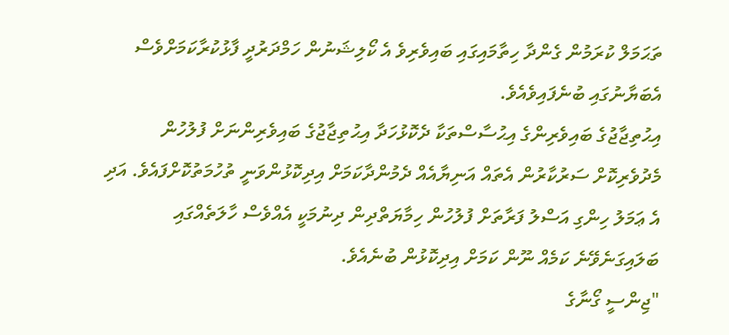ތަޙަމަލް ކުރަމުން ގެންދާ ހިތާމައިގައި ބައިވެރިވެ އެ ކޯލިޝަނުން ހަމްދަރުދީ ފާޅުކުރާކަމަށްވެސް އެބަޔާނުގައި ބުނެފައިވެއެވެ.
އިޙުތިޖާޖުގެ ބައިވެރިންގެ އިޙުސާސްތަކާ ދެކޮޅުހަދާ އިޙުތިޖާޖުގެ ބައިވެރިންނަށް ފުލުހުން މެދުވެރިކޮށް ސަރުކާރުން އެތައް އަނިޔާއެއް ދެމުންދާކަމަށް އިދިކޮޅުންވަނީ ތުހުމަތުކޮށްފައެވެ. އަދި އެ ޢަމަލު ހިންގި އަސްލު ފަރާތަށް ފުލުހުން ހިމާޔަތްދިން ދިނުމަކީ އެއްވެސް ހާލަތެއްގައި ބަލައިގަނެވޭނެ ކަމެއް ނޫން ކަމަށް އިދިކޮޅުން ބުނެއެވެ.
"ޖިންސީ ގޯނާގެ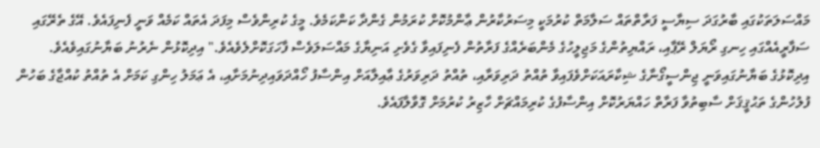މައްސަލަތަކުގައި ބާރުގަދަ ސިޔާސީ ފަރާތްތައް ސަލާމަތް ކުރުމަކީ މިސަރުކާރުން ޢާންމުކޮށް ކުރަމުން ގެންދާ ކަންކަމެވެ. މީގެ ކުރިންވެސް މިފަދަ އެތައް ކަމެއް ވަނީ ފެނިފައެވެ. އޭގެ ތެރޭގައި ސަފާރީއެއްގައި ހިނގި ރޯޔަލް ރޭޕާއި، ރައްޔިތުންގެ މަޖިލީހުގެ މެންބަރެއްގެ ފަރާތުން ފެނިފައިވާ ގެވެށި އަނިޔާގެ މައްސަލަވެސް ފާހަގަކޮށްލެވެއެވެ." އިދިކޮޅުން ނެރުނު ބަޔާނުގައިވެއެވެ.
އިދިކޮޅުގެ ބަޔާނުގައިވަނީ ޖިންސީގޯނާގެ ޝިކާރައަކަށްވެފައިވާ ތުއްތު ދަރިވަރާއި، ތުއްތު ދަރިވަރުގެ ޢާއިލާއަށް އިންސާފު ހޯއްދަވައިދިނުމަށާއި، އެ ޢަމަލު ހިންގި ކަމަށް އެ ތުއްތު ކުއްޖާގެ ބަހުން ފުލުހުންގެ ތަޙުޤީޤަށް ސާބިތުވާ ފަރާތް ހައްޔަރުކޮށް އިންސާފުގެ ކުރިމައްޗަށް ހާޒިރު ކުރުމަށް ގޮވާލާފައެވެ.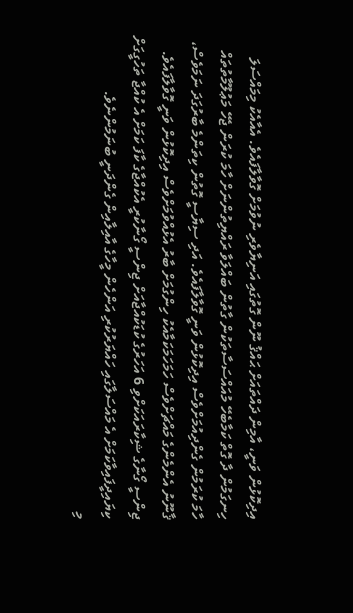އިދިކޮޅުން ވަނީ، އާމިން ދައްތައަށް ޙައްޤު ނޫން ގޮތުގައި އަނިޔާވެރި ނުވުމަށް ގޮވާލާފައެވެ. އެއާއެކު މިމައްސަލަ ހިނގަމުން ދާ ގޮތް ކަމާބެހޭ މުއައްސަސާތަކުން ގާތުން ބައްލަވާ ރައްޔިތުންނަށް ހާމަ ކުރަން ޖެހޭ މަޢުލޫމާތުތައް ހާމަ ކުރަމުން ގެންދިއުމަށްވެސް އިދިކޮޅުން ވަނީ ގޮވާލާފައެވެ. އަދި ސިޔާސީ ގޮތުން ކިތަންމެ ބާރުގަދަ ނަމަވެސް، ޤާނޫނު އެންމެންގެ މައްޗަށްވެސް ހަމަހަމަކަމާއެކު ހިންގުމަށް ބާރު އެޅުއްވުމަށްވެސް އިދިކޮޅުން ވަނީ ގޮވާލާފައެވެ.
ޖިންސީ ގޯނާގެ ޝިކާރައަކަށްވި 6 އަހަރުގެ ކުޑަކުއްޖާއަށް ޖިންސީ ގޯނާކުރީ އެކުއްޖާގެ ކާފަ ކަމަށް އެ ކުއްޖާ ތަހުގީގަށް ކިޔައިދީފައިވާކަމަށް އެ މައްސަލާގައި ހައްޔަރުކުރި އަންހެން މީހާގެ އާއިލާއިން ގެންދަނީ ބުނަމުންނެވެ.
މި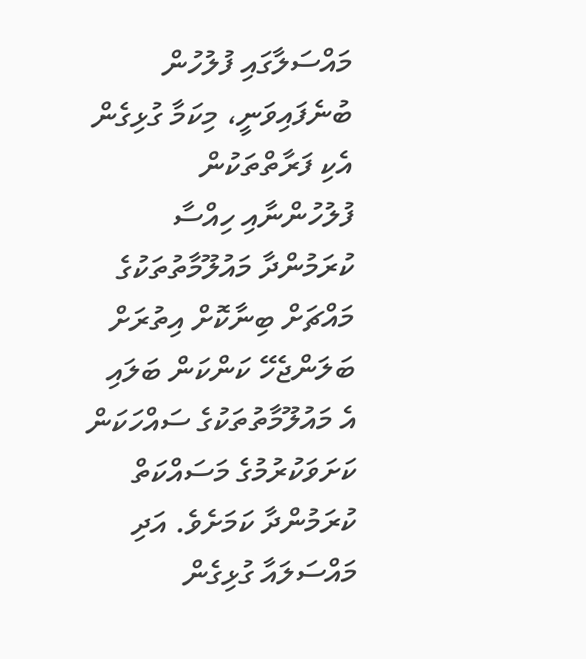މައްސަލާގައި ފުލުހުން ބުނެފައިވަނީ، މިކަމާ ގުޅިގެން އެކި ފަރާތްތަކުން ފުލުހުންނާއި ހިއްސާ ކުރަމުންދާ މައުލޫމާތުތަކުގެ މައްޗަށް ބިނާކޮށް އިތުރަށް ބަލަންޖެހޭ ކަންކަން ބަލައި އެ މައުލޫމާތުތަކުގެ ސައްހަކަން ކަށަވަކުރުމުގެ މަސައްކަތް ކުރަމުންދާ ކަމަށެވެ. އަދި މައްސަލައާ ގުޅިގެން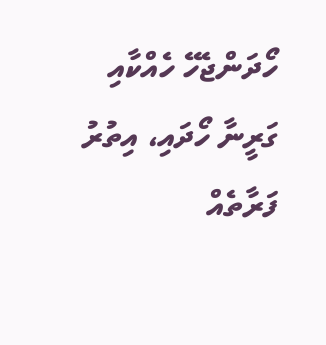ހޯދަންޖެހޭ ހެއްކާއި ގަރީނާ ހޯދައި، އިތުރު ފަރާތެއް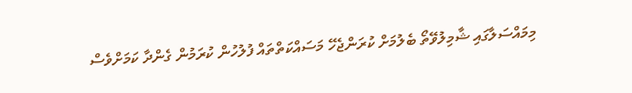މިމައްސަލާގައި ޝާމިލުވޭތޯ ބެލުމަށް ކުރަންޖެހޭ މަސައްކަތްތައް ފުލުހުން ކުރަމުން ގެންދާ ކަމަށްވެސް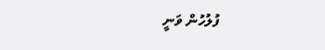ފުލުހުން ވަނީ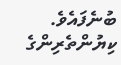ބުނެފައެވެ.
ކިޔުންތެރިންގެ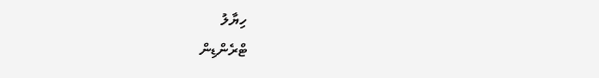ހިޔާލު
ޓްރެންޑިން